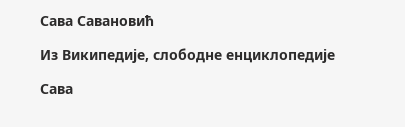Сава Савановић

Из Википедије, слободне енциклопедије

Сава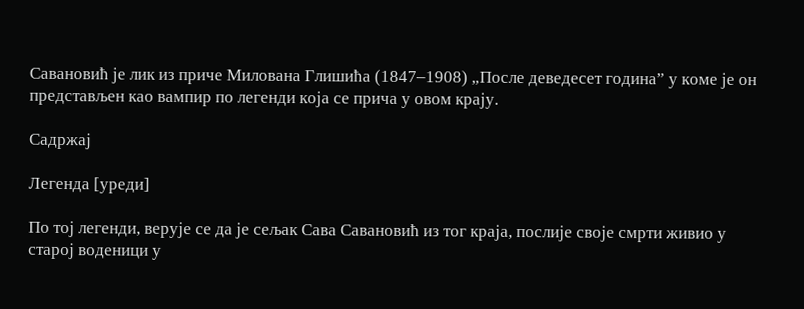Савановић је лик из приче Милована Глишића (1847–1908) „После деведесет година” у коме је он представљен као вампир по легенди која се прича у овом крају.

Садржај

Легенда [уреди]

По тој легенди, верује се да је сељак Сава Савановић из тог краја, послије своје смрти живио у старој воденици у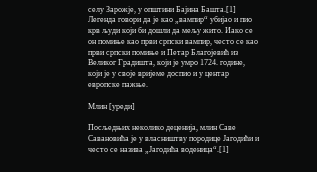селу Зарожје, у општини Бајина Башта.[1] Легенда говори да је као „вампир“ убијао и пио крв људи који би дошли да мељу жито. Иако се он помиње као први српски вампир, често се као први српски помиње и Петар Благојевић из Великог Градишта, који је умро 1724. године, који је у своје вријеме доспио и у центар европске пажње.

Млин [уреди]

Посљедњих неколико деценија, млин Саве Савановића је у власништву породице Јагодићи и често се назива „Јагодића воденица“.[1]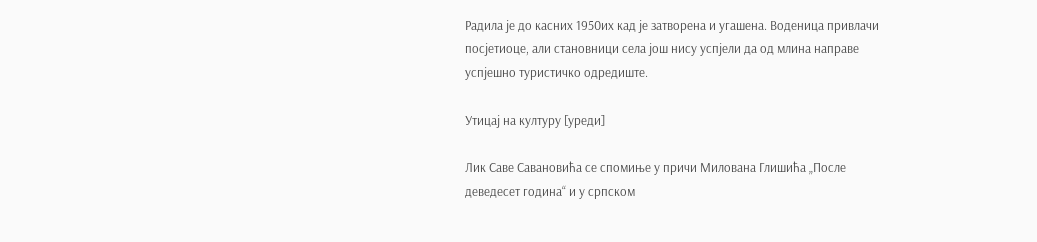Радила је до касних 1950их кад је затворена и угашена. Воденица привлачи посјетиоце, али становници села још нису успјели да од млина направе успјешно туристичко одредиште.

Утицај на културу [уреди]

Лик Саве Савановића се спомиње у причи Милована Глишића „После деведесет година“ и у српском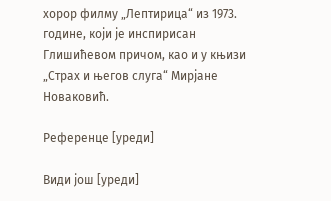хорор филму „Лептирица“ из 1973. године, који је инспирисан Глишићевом причом, као и у књизи „Страх и његов слуга“ Мирјане Новаковић.

Референце [уреди]

Види још [уреди]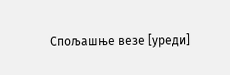Спољашње везе [уреди]